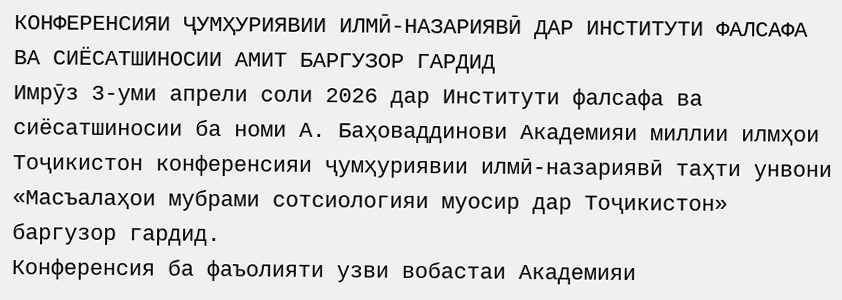КОНФЕРЕНСИЯИ ҶУМҲУРИЯВИИ ИЛМӢ-НАЗАРИЯВӢ ДАР ИНСТИТУТИ ФАЛСАФА ВА СИЁСАТШИНОСИИ АМИТ БАРГУЗОР ГАРДИД
Имрӯз 3-уми апрели соли 2026 дар Институти фалсафа ва сиёсатшиносии ба номи А. Баҳоваддинови Академияи миллии илмҳои Тоҷикистон конференсияи ҷумҳуриявии илмӣ-назариявӣ таҳти унвони «Масъалаҳои мубрами сотсиологияи муосир дар Тоҷикистон» баргузор гардид.
Конференсия ба фаъолияти узви вобастаи Академияи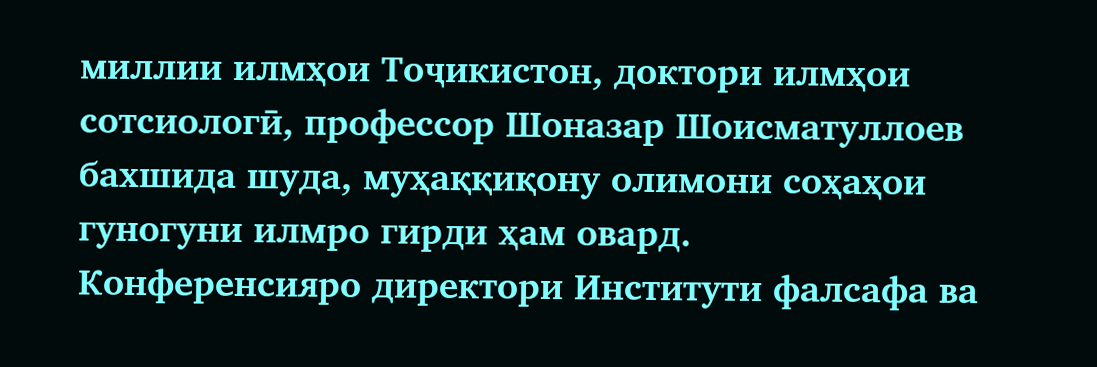миллии илмҳои Тоҷикистон, доктори илмҳои сотсиологӣ, профессор Шоназар Шоисматуллоев бахшида шуда, муҳаққиқону олимони соҳаҳои гуногуни илмро гирди ҳам овард.
Конференсияро директори Институти фалсафа ва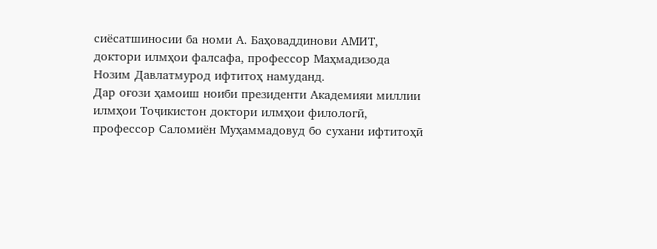сиёсатшиносии ба номи А. Баҳоваддинови АМИТ, доктори илмҳои фалсафа, профессор Маҳмадизода Нозим Давлатмурод ифтитоҳ намуданд.
Дар оғози ҳамоиш ноиби президенти Академияи миллии илмҳои Тоҷикистон доктори илмҳои филологӣ, профессор Саломиён Муҳаммадовуд бо сухани ифтитоҳӣ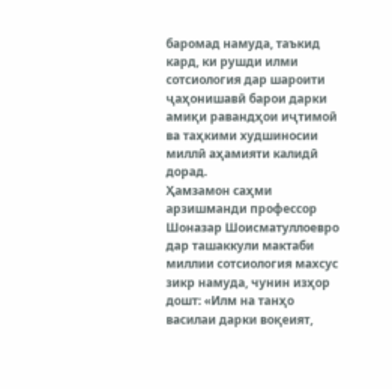баромад намуда, таъкид кард, ки рушди илми сотсиология дар шароити ҷаҳонишавӣ барои дарки амиқи равандҳои иҷтимоӣ ва таҳкими худшиносии миллӣ аҳамияти калидӣ дорад.
Ҳамзамон саҳми арзишманди профессор Шоназар Шоисматуллоевро дар ташаккули мактаби миллии сотсиология махсус зикр намуда, чунин изҳор дошт: «Илм на танҳо василаи дарки воқеият,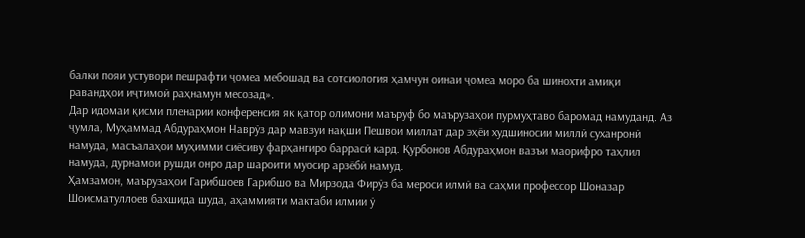балки пояи устувори пешрафти ҷомеа мебошад ва сотсиология ҳамчун оинаи ҷомеа моро ба шинохти амиқи равандҳои иҷтимоӣ раҳнамун месозад».
Дар идомаи қисми пленарии конференсия як қатор олимони маъруф бо маърузаҳои пурмуҳтаво баромад намуданд. Аз ҷумла, Муҳаммад Абдураҳмон Наврӯз дар мавзуи нақши Пешвои миллат дар эҳёи худшиносии миллӣ суханронӣ намуда, масъалаҳои муҳимми сиёсиву фарҳангиро баррасӣ кард. Қурбонов Абдураҳмон вазъи маорифро таҳлил намуда, дурнамои рушди онро дар шароити муосир арзёбӣ намуд.
Ҳамзамон, маърузаҳои Гарибшоев Гарибшо ва Мирзода Фирӯз ба мероси илмӣ ва саҳми профессор Шоназар Шоисматуллоев бахшида шуда, аҳаммияти мактаби илмии ӯ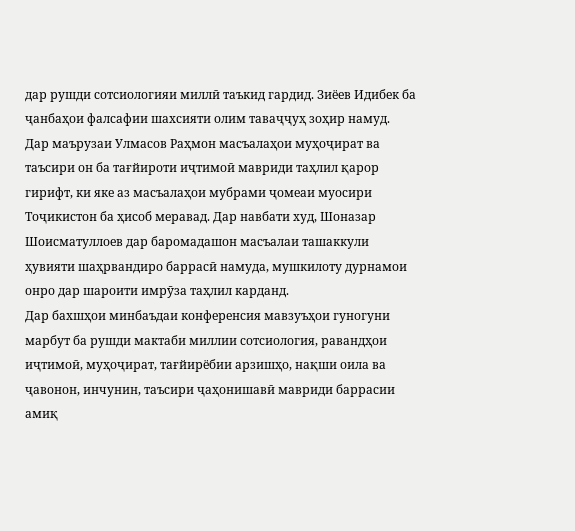дар рушди сотсиологияи миллӣ таъкид гардид. Зиёев Идибек ба ҷанбаҳои фалсафии шахсияти олим таваҷҷуҳ зоҳир намуд.
Дар маърузаи Улмасов Раҳмон масъалаҳои муҳоҷират ва таъсири он ба тағйироти иҷтимоӣ мавриди таҳлил қарор гирифт, ки яке аз масъалаҳои мубрами ҷомеаи муосири Тоҷикистон ба ҳисоб меравад. Дар навбати худ, Шоназар Шоисматуллоев дар баромадашон масъалаи ташаккули ҳувияти шаҳрвандиро баррасӣ намуда, мушкилоту дурнамои онро дар шароити имрӯза таҳлил карданд.
Дар бахшҳои минбаъдаи конференсия мавзуъҳои гуногуни марбут ба рушди мактаби миллии сотсиология, равандҳои иҷтимоӣ, муҳоҷират, тағйирёбии арзишҳо, нақши оила ва ҷавонон, инчунин, таъсири ҷаҳонишавӣ мавриди баррасии амиқ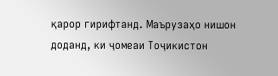қарор гирифтанд. Маърузаҳо нишон доданд, ки ҷомеаи Тоҷикистон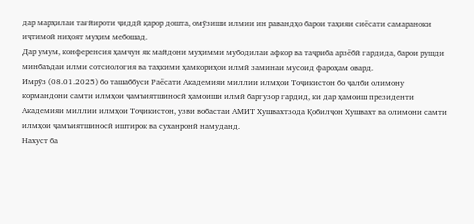дар марҳилаи тағйироти ҷиддӣ қарор дошта, омӯзиши илмии ин равандҳо барои таҳияи сиёсати самараноки иҷтимоӣ ниҳоят муҳим мебошад.
Дар умум, конференсия ҳамчун як майдони муҳимми мубодилаи афкор ва таҷриба арзёбӣ гардида, барои рушди минбаъдаи илми сотсиология ва таҳкими ҳамкориҳои илмӣ заминаи мусоид фароҳам овард.
Имрӯз (08.01.2025) бо ташаббуси Раёсати Академияи миллии илмҳои Тоҷикистон бо ҷалби олимону кормандони самти илмҳои ҷамъиятшиносӣ ҳамоиши илмӣ баргузор гардид, ки дар ҳамоиш президенти Академияи миллии илмҳои Тоҷикистон, узви вобастаи АМИТ Хушвахтзода Қобилҷон Хушвахт ва олимони самти илмҳои ҷамъиятшиносӣ иштирок ва суханронӣ намуданд.
Нахуст ба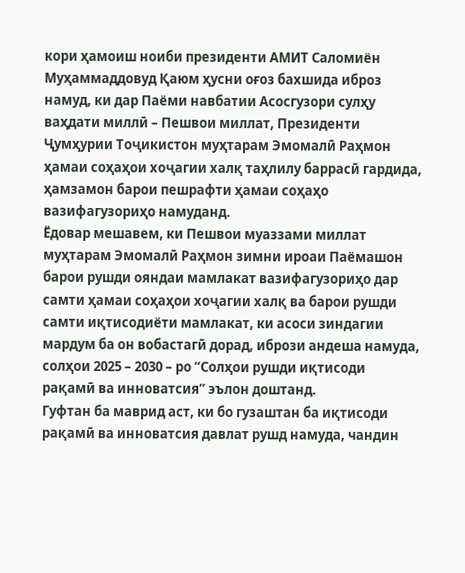кори ҳамоиш ноиби президенти АМИТ Саломиён Муҳаммаддовуд Қаюм ҳусни оғоз бахшида иброз намуд, ки дар Паёми навбатии Асосгузори сулҳу ваҳдати миллӣ – Пешвои миллат, Президенти Ҷумҳурии Тоҷикистон муҳтарам Эмомалӣ Раҳмон ҳамаи соҳаҳои хоҷагии халқ таҳлилу баррасӣ гардида, ҳамзамон барои пешрафти ҳамаи соҳаҳо вазифагузориҳо намуданд.
Ёдовар мешавем, ки Пешвои муаззами миллат муҳтарам Эмомалӣ Раҳмон зимни ироаи Паёмашон барои рушди ояндаи мамлакат вазифагузориҳо дар самти ҳамаи соҳаҳои хоҷагии халқ ва барои рушди самти иқтисодиёти мамлакат, ки асоси зиндагии мардум ба он вобастагӣ дорад, ибрози андеша намуда, солҳои 2025 – 2030 – ро “Солҳои рушди иқтисоди рақамӣ ва инноватсия” эълон доштанд.
Гуфтан ба маврид аст, ки бо гузаштан ба иқтисоди рақамӣ ва инноватсия давлат рушд намуда, чандин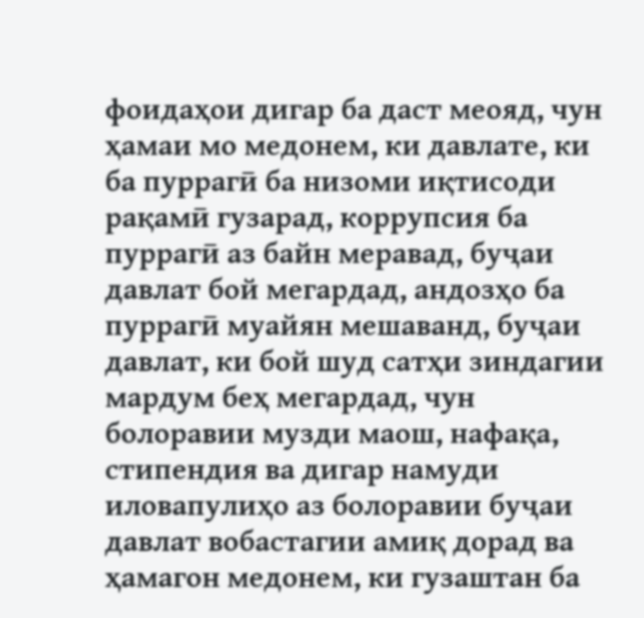фоидаҳои дигар ба даст меояд, чун ҳамаи мо медонем, ки давлате, ки ба пуррагӣ ба низоми иқтисоди рақамӣ гузарад, коррупсия ба пуррагӣ аз байн меравад, буҷаи давлат бой мегардад, андозҳо ба пуррагӣ муайян мешаванд, буҷаи давлат, ки бой шуд сатҳи зиндагии мардум беҳ мегардад, чун болоравии музди маош, нафақа, стипендия ва дигар намуди иловапулиҳо аз болоравии буҷаи давлат вобастагии амиқ дорад ва ҳамагон медонем, ки гузаштан ба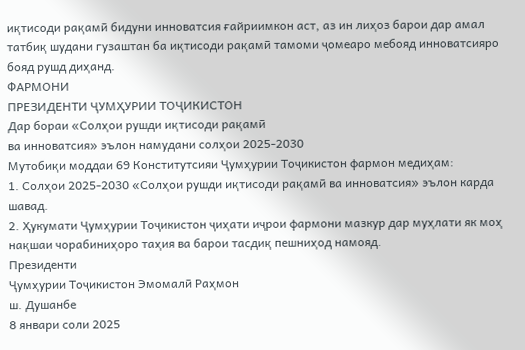иқтисоди рақамӣ бидуни инноватсия ғайриимкон аст, аз ин лиҳоз барои дар амал татбиқ шудани гузаштан ба иқтисоди рақамӣ тамоми ҷомеаро мебояд инноватсияро бояд рушд диҳанд.
ФАРМОНИ
ПРЕЗИДЕНТИ ҶУМҲУРИИ ТОҶИКИСТОН
Дар бораи «Солҳои рушди иқтисоди рақамӣ
ва инноватсия» эълон намудани солҳои 2025-2030
Мутобиқи моддаи 69 Конститутсияи Ҷумҳурии Тоҷикистон фармон медиҳам:
1. Солҳои 2025-2030 «Солҳои рушди иқтисоди рақамӣ ва инноватсия» эълон карда шавад.
2. Ҳукумати Ҷумҳурии Тоҷикистон ҷиҳати иҷрои фармони мазкур дар муҳлати як моҳ нақшаи чорабиниҳоро таҳия ва барои тасдиқ пешниҳод намояд.
Президенти
Ҷумҳурии Тоҷикистон Эмомалӣ Раҳмон
ш. Душанбе
8 январи соли 2025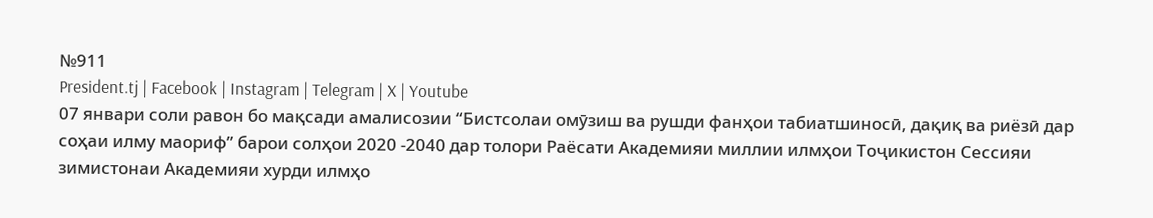№911
President.tj | Facebook | Instagram | Telegram | X | Youtube
07 январи соли равон бо мақсади амалисозии “Бистсолаи омӯзиш ва рушди фанҳои табиатшиносӣ, дақиқ ва риёзӣ дар соҳаи илму маориф” барои солҳои 2020 -2040 дар толори Раёсати Академияи миллии илмҳои Тоҷикистон Сессияи зимистонаи Академияи хурди илмҳо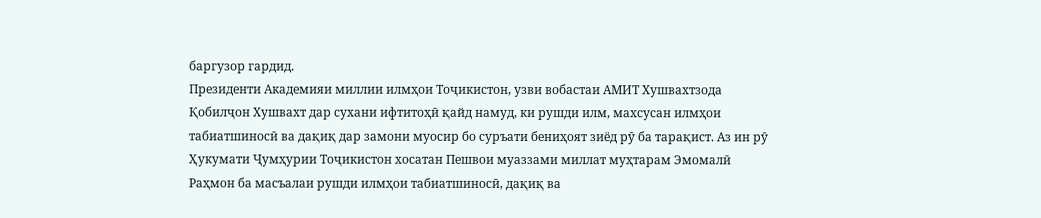баргузор гардид.
Президенти Академияи миллии илмҳои Тоҷикистон, узви вобастаи АМИТ Хушвахтзода Қобилҷон Хушвахт дар сухани ифтитоҳӣ қайд намуд, ки рушди илм, махсусан илмҳои табиатшиносӣ ва дақиқ дар замони муосир бо суръати бениҳоят зиёд рӯ ба тарақист. Аз ин рӯ Ҳукумати Ҷумҳурии Тоҷикистон хосатан Пешвои муаззами миллат муҳтарам Эмомалӣ Раҳмон ба масъалаи рушди илмҳои табиатшиносӣ, дақиқ ва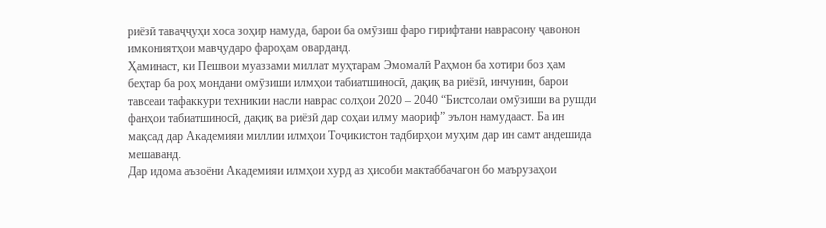риёзӣ таваҷҷуҳи хоса зоҳир намуда, барои ба омӯзиш фаро гирифтани наврасону ҷавонон имкониятҳои мавҷударо фароҳам оварданд.
Ҳаминаст, ки Пешвои муаззами миллат муҳтарам Эмомалӣ Раҳмон ба хотири боз ҳам беҳтар ба роҳ мондани омӯзиши илмҳои табиатшиносӣ, дақиқ ва риёзӣ, инчунин, барои тавсеаи тафаккури техникии насли наврас солҳои 2020 – 2040 “Бистсолаи омӯзиши ва рушди фанҳои табиатшиносӣ, дақиқ ва риёзӣ дар соҳаи илму маориф” эълон намудааст. Ба ин мақсад дар Академияи миллии илмҳои Тоҷикистон тадбирҳои муҳим дар ин самт андешида мешаванд.
Дар идома аъзоёни Академияи илмҳои хурд аз ҳисоби мактаббачагон бо маърузаҳои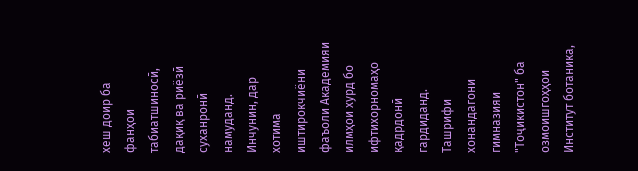хеш доир ба фанҳои табиатшиносӣ, дақиқ ва риёзӣ суханронӣ намуданд. Инчунин, дар хотима иштирокчиёни фаъоли Академияи илмҳои хурд бо ифтихорномаҳо қадрдонӣ гардиданд.
Ташрифи хонандагони гимназияи "Тоҷикистон" ба озмоишгоҳҳои Институт ботаника,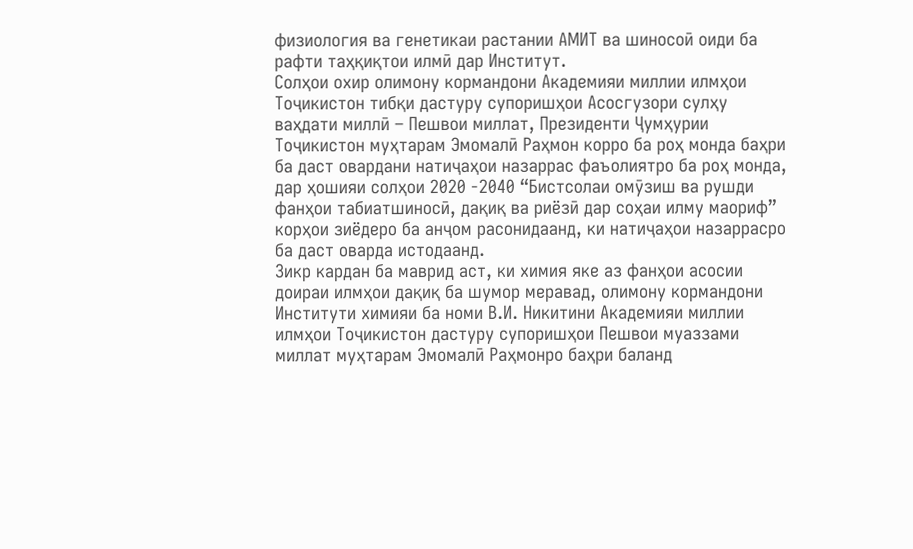физиология ва генетикаи растании АМИТ ва шиносоӣ оиди ба рафти таҳқиқтои илмӣ дар Институт.
Солҳои охир олимону кормандони Академияи миллии илмҳои Тоҷикистон тибқи дастуру супоришҳои Асосгузори сулҳу ваҳдати миллӣ – Пешвои миллат, Президенти Ҷумҳурии Тоҷикистон муҳтарам Эмомалӣ Раҳмон корро ба роҳ монда баҳри ба даст овардани натиҷаҳои назаррас фаъолиятро ба роҳ монда, дар ҳошияи солҳои 2020 -2040 “Бистсолаи омӯзиш ва рушди фанҳои табиатшиносӣ, дақиқ ва риёзӣ дар соҳаи илму маориф” корҳои зиёдеро ба анҷом расонидаанд, ки натиҷаҳои назаррасро ба даст оварда истодаанд.
Зикр кардан ба маврид аст, ки химия яке аз фанҳои асосии доираи илмҳои дақиқ ба шумор меравад, олимону кормандони Институти химияи ба номи В.И. Никитини Академияи миллии илмҳои Тоҷикистон дастуру супоришҳои Пешвои муаззами миллат муҳтарам Эмомалӣ Раҳмонро баҳри баланд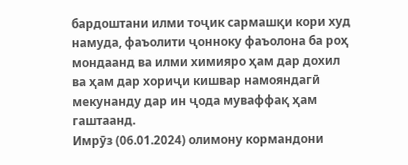бардоштани илми тоҷик сармашқи кори худ намуда, фаъолити ҷонноку фаъолона ба роҳ мондаанд ва илми химияро ҳам дар дохил ва ҳам дар хориҷи кишвар намояндагӣ мекунанду дар ин ҷода муваффақ ҳам гаштаанд.
Имрӯз (06.01.2024) олимону кормандони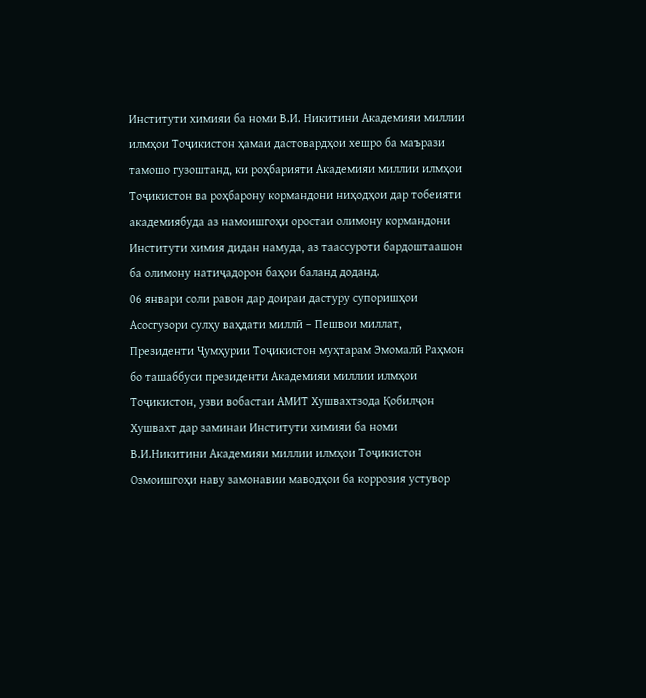Институти химияи ба номи В.И. Никитини Академияи миллии илмҳои Тоҷикистон ҳамаи дастовардҳои хешро ба маърази тамошо гузоштанд, ки роҳбарияти Академияи миллии илмҳои Тоҷикистон ва роҳбарону кормандони ниҳодҳои дар тобеияти академиябуда аз намоишгоҳи оростаи олимону кормандони Институти химия дидан намуда, аз таассуроти бардоштаашон ба олимону натиҷадорон баҳои баланд доданд.
06 январи соли равон дар доираи дастуру супоришҳои Асосгузори сулҳу ваҳдати миллӣ – Пешвои миллат, Президенти Ҷумҳурии Тоҷикистон муҳтарам Эмомалӣ Раҳмон бо ташаббуси президенти Академияи миллии илмҳои Тоҷикистон, узви вобастаи АМИТ Хушвахтзода Қобилҷон Хушвахт дар заминаи Институти химияи ба номи В.И.Никитини Академияи миллии илмҳои Тоҷикистон Озмоишгоҳи наву замонавии маводҳои ба коррозия устувор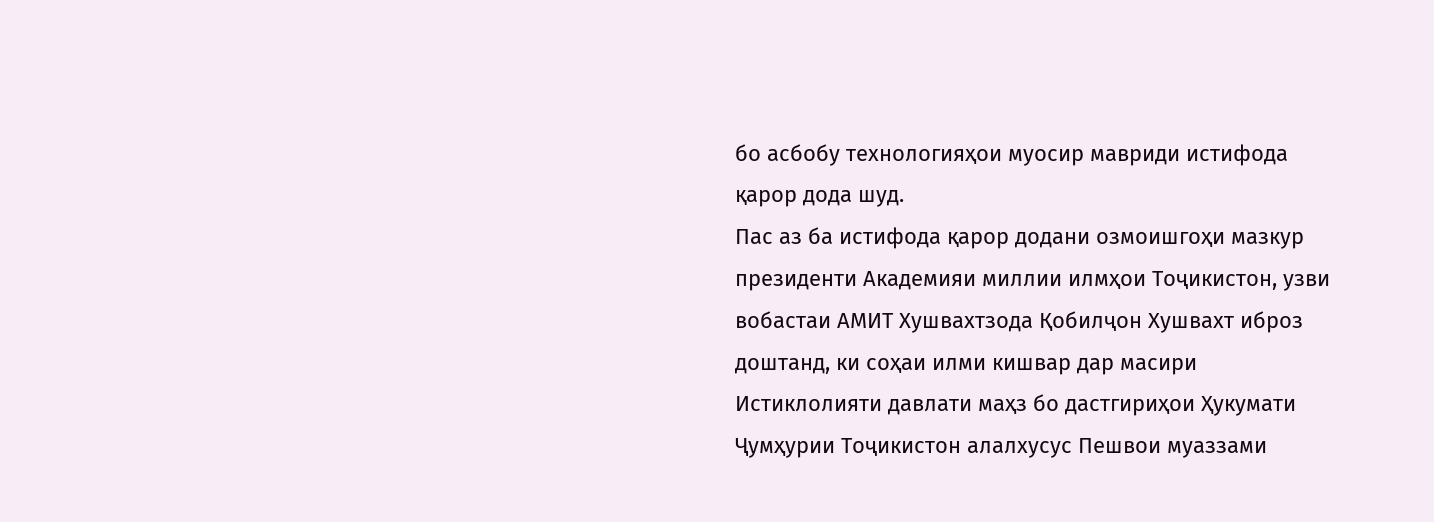бо асбобу технологияҳои муосир мавриди истифода қарор дода шуд.
Пас аз ба истифода қарор додани озмоишгоҳи мазкур президенти Академияи миллии илмҳои Тоҷикистон, узви вобастаи АМИТ Хушвахтзода Қобилҷон Хушвахт иброз доштанд, ки соҳаи илми кишвар дар масири Истиклолияти давлати маҳз бо дастгириҳои Ҳукумати Ҷумҳурии Тоҷикистон алалхусус Пешвои муаззами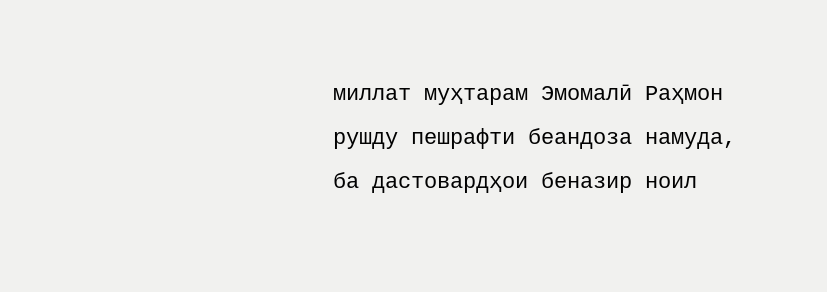миллат муҳтарам Эмомалӣ Раҳмон рушду пешрафти беандоза намуда, ба дастовардҳои беназир ноил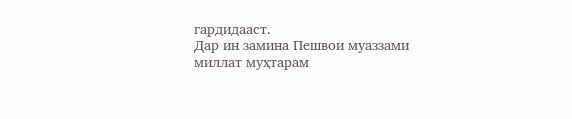гардидааст.
Дар ин замина Пешвои муаззами миллат муҳтарам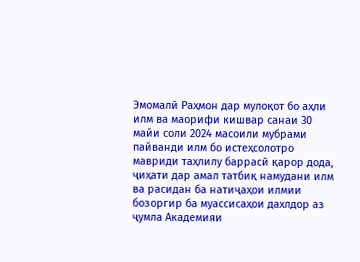Эмомалӣ Раҳмон дар мулоқот бо аҳли илм ва маорифи кишвар санаи 30 майи соли 2024 масоили мубрами пайванди илм бо истеҳсолотро мавриди таҳлилу баррасӣ қарор дода, ҷиҳати дар амал татбиқ намудани илм ва расидан ба натиҷаҳои илмии бозоргир ба муассисаҳои дахлдор аз ҷумла Академияи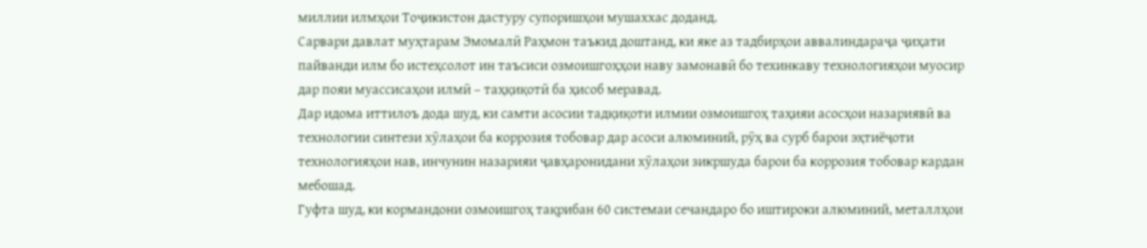миллии илмҳои Тоҷикистон дастуру супоришҳои мушаххас доданд.
Сарвари давлат муҳтарам Эмомалӣ Раҳмон таъкид доштанд, ки яке аз тадбирҳои аввалиндараҷа ҷиҳати пайванди илм бо истеҳсолот ин таъсиси озмоишгоҳҳои наву замонавӣ бо техинкаву технологияҳои муосир дар пояи муассисаҳои илмӣ – таҳқиқотӣ ба ҳисоб меравад.
Дар идома иттилоъ дода шуд, ки самти асосии тадқиқоти илмии озмоишгоҳ таҳияи асосҳои назариявӣ ва технологии синтези хӯлаҳои ба коррозия тобовар дар асоси алюминий, рӯҳ ва сурб барои эҳтиёҷоти технологияҳои нав, инчунин назарияи ҷавҳаронидани хӯлаҳои зикршуда барои ба коррозия тобовар кардан мебошад.
Гуфта шуд, ки кормандони озмоишгоҳ тақрибан 60 системаи сечандаро бо иштироки алюминий, металлҳои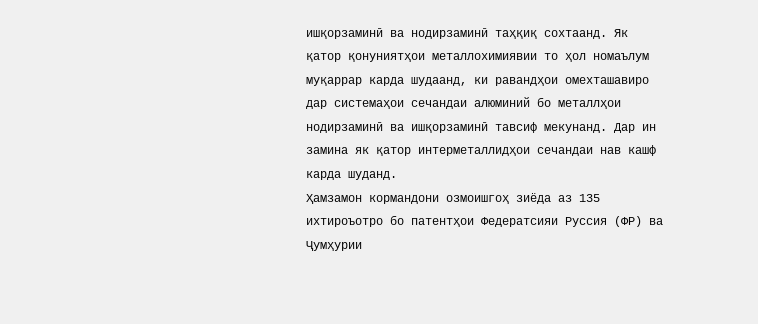ишқорзаминӣ ва нодирзаминӣ таҳқиқ сохтаанд. Як қатор қонуниятҳои металлохимиявии то ҳол номаълум муқаррар карда шудаанд, ки равандҳои омехташавиро дар системаҳои сечандаи алюминий бо металлҳои нодирзаминӣ ва ишқорзаминӣ тавсиф мекунанд. Дар ин замина як қатор интерметаллидҳои сечандаи нав кашф карда шуданд.
Ҳамзамон кормандони озмоишгоҳ зиёда аз 135 ихтироъотро бо патентҳои Федератсияи Руссия (ФР) ва Ҷумҳурии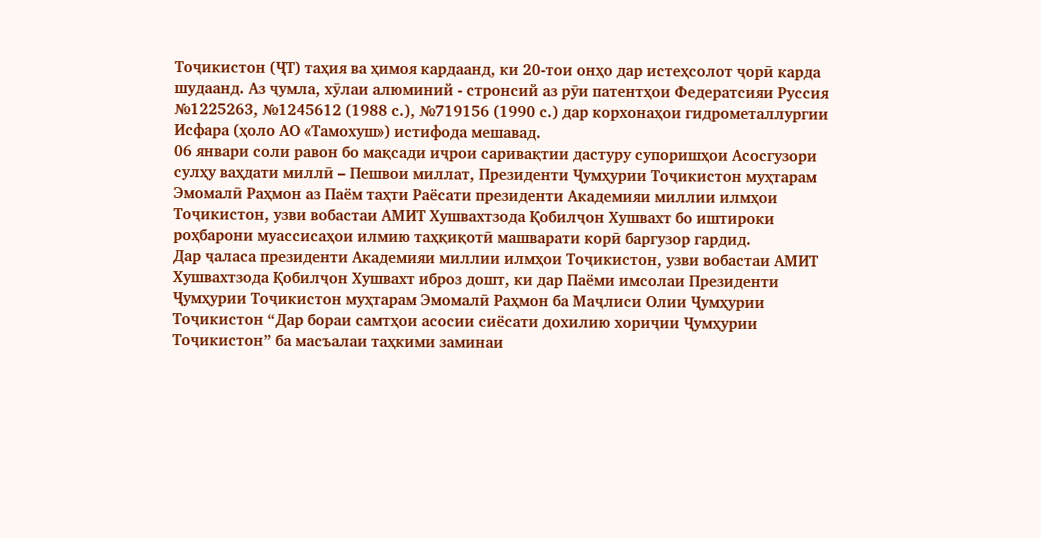Тоҷикистон (ҶТ) таҳия ва ҳимоя кардаанд, ки 20-тои онҳо дар истеҳсолот ҷорӣ карда шудаанд. Аз ҷумла, хӯлаи алюминий - стронсий аз рӯи патентҳои Федератсияи Руссия №1225263, №1245612 (1988 с.), №719156 (1990 с.) дар корхонаҳои гидрометаллургии Исфара (ҳоло АО «Тамохуш») истифода мешавад.
06 январи соли равон бо мақсади иҷрои саривақтии дастуру супоришҳои Асосгузори сулҳу ваҳдати миллӣ – Пешвои миллат, Президенти Ҷумҳурии Тоҷикистон муҳтарам Эмомалӣ Раҳмон аз Паём таҳти Раёсати президенти Академияи миллии илмҳои Тоҷикистон, узви вобастаи АМИТ Хушвахтзода Қобилҷон Хушвахт бо иштироки роҳбарони муассисаҳои илмию таҳқиқотӣ машварати корӣ баргузор гардид.
Дар ҷаласа президенти Академияи миллии илмҳои Тоҷикистон, узви вобастаи АМИТ Хушвахтзода Қобилҷон Хушвахт иброз дошт, ки дар Паёми имсолаи Президенти Ҷумҳурии Тоҷикистон муҳтарам Эмомалӣ Раҳмон ба Маҷлиси Олии Ҷумҳурии Тоҷикистон “Дар бораи самтҳои асосии сиёсати дохилию хориҷии Ҷумҳурии Тоҷикистон” ба масъалаи таҳкими заминаи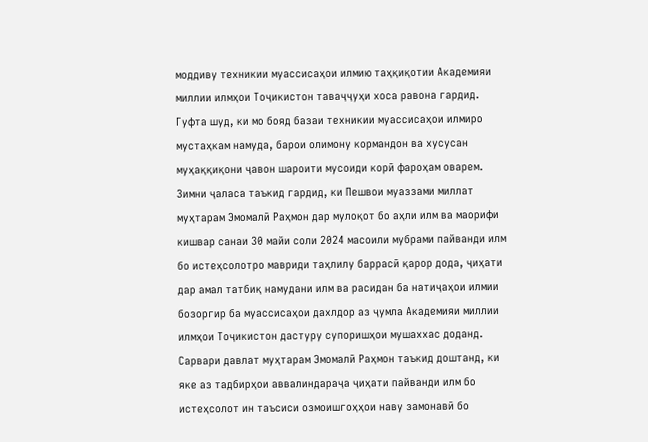моддиву техникии муассисаҳои илмию таҳқиқотии Академияи миллии илмҳои Тоҷикистон таваҷҷуҳи хоса равона гардид. Гуфта шуд, ки мо бояд базаи техникии муассисаҳои илмиро мустаҳкам намуда, барои олимону кормандон ва хусусан муҳаққиқони ҷавон шароити мусоиди корӣ фароҳам оварем.
Зимни ҷаласа таъкид гардид, ки Пешвои муаззами миллат муҳтарам Эмомалӣ Раҳмон дар мулоқот бо аҳли илм ва маорифи кишвар санаи 30 майи соли 2024 масоили мубрами пайванди илм бо истеҳсолотро мавриди таҳлилу баррасӣ қарор дода, ҷиҳати дар амал татбиқ намудани илм ва расидан ба натиҷаҳои илмии бозоргир ба муассисаҳои дахлдор аз ҷумла Академияи миллии илмҳои Тоҷикистон дастуру супоришҳои мушаххас доданд. Сарвари давлат муҳтарам Эмомалӣ Раҳмон таъкид доштанд, ки яке аз тадбирҳои аввалиндараҷа ҷиҳати пайванди илм бо истеҳсолот ин таъсиси озмоишгоҳҳои наву замонавӣ бо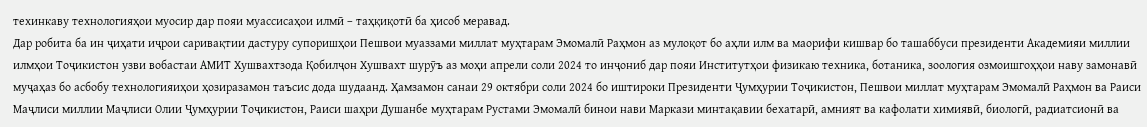техинкаву технологияҳои муосир дар пояи муассисаҳои илмӣ – таҳқиқотӣ ба ҳисоб меравад.
Дар робита ба ин ҷиҳати иҷрои саривақтии дастуру супоришҳои Пешвои муаззами миллат муҳтарам Эмомалӣ Раҳмон аз мулоқот бо аҳли илм ва маорифи кишвар бо ташаббуси президенти Академияи миллии илмҳои Тоҷикистон узви вобастаи АМИТ Хушвахтзода Қобилҷон Хушвахт шурӯъ аз моҳи апрели соли 2024 то инҷониб дар пояи Институтҳои физикаю техника, ботаника, зоология озмоишгоҳҳои наву замонавӣ муҷаҳаз бо асбобу технологияиҳои ҳозиразамон таъсис дода шудаанд. Ҳамзамон санаи 29 октябри соли 2024 бо иштироки Президенти Ҷумҳурии Тоҷикистон, Пешвои миллат муҳтарам Эмомалӣ Раҳмон ва Раиси Маҷлиси миллии Маҷлиси Олии Ҷумҳурии Тоҷикистон, Раиси шаҳри Душанбе муҳтарам Рустами Эмомалӣ бинои нави Маркази минтақавии бехатарӣ, амният ва кафолати химиявӣ, биологӣ, радиатсионӣ ва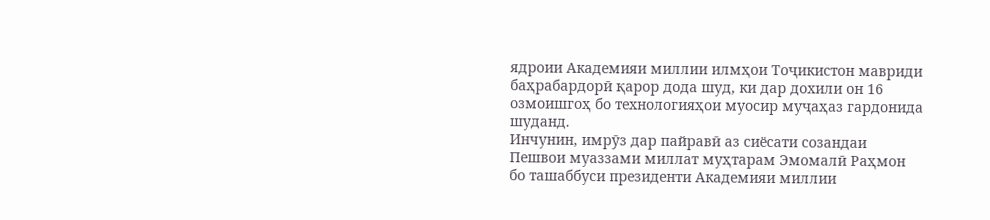ядроии Академияи миллии илмҳои Тоҷикистон мавриди баҳрабардорӣ қарор дода шуд, ки дар дохили он 16 озмоишгоҳ бо технологияҳои муосир муҷаҳаз гардонида шуданд.
Инчунин, имрӯз дар пайравӣ аз сиёсати созандаи Пешвои муаззами миллат муҳтарам Эмомалӣ Раҳмон бо ташаббуси президенти Академияи миллии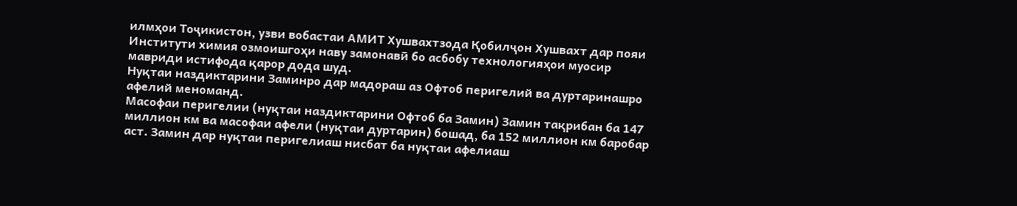илмҳои Тоҷикистон, узви вобастаи АМИТ Хушвахтзода Қобилҷон Хушвахт дар пояи Институти химия озмоишгоҳи наву замонавӣ бо асбобу технологияҳои муосир мавриди истифода қарор дода шуд.
Нуқтаи наздиктарини Заминро дар мадораш аз Офтоб перигелий ва дуртаринашро афелий меноманд.
Масофаи перигелии (нуқтаи наздиктарини Офтоб ба Замин) Замин тақрибан ба 147 миллион км ва масофаи афели (нуқтаи дуртарин) бошад, ба 152 миллион км баробар аст. Замин дар нуқтаи перигелиаш нисбат ба нуқтаи афелиаш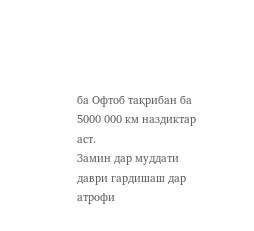ба Офтоб тақрибан ба 5000 000 км наздиктар аст.
Замин дар муддати даври гардишаш дар атрофи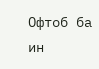Офтоб ба ин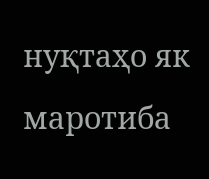нуқтаҳо як маротиба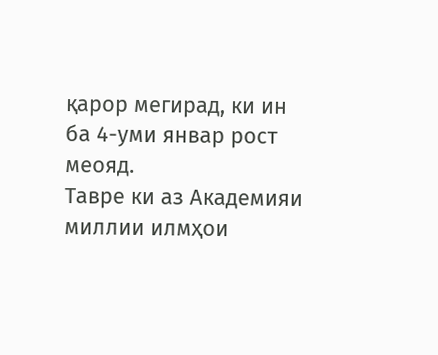қарор мегирад, ки ин ба 4-уми январ рост меояд.
Тавре ки аз Академияи миллии илмҳои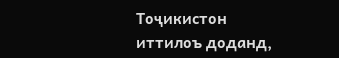Тоҷикистон иттилоъ доданд,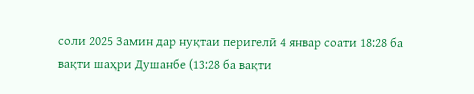соли 2025 Замин дар нуқтаи перигелӣ 4 январ соати 18:28 ба вақти шаҳри Душанбе (13:28 ба вақти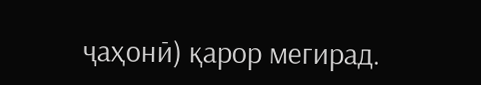ҷаҳонӣ) қарор мегирад.